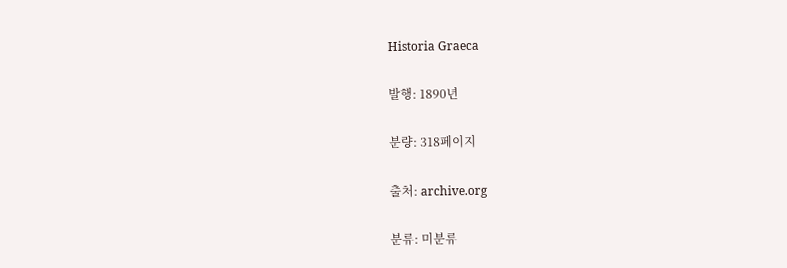Historia Graeca

발행: 1890년

분량: 318페이지

출처: archive.org

분류: 미분류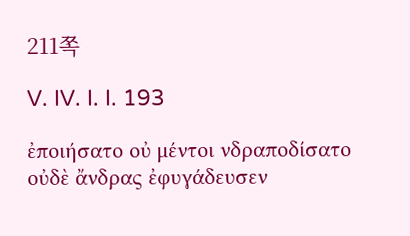211쪽

V. IV. I. I. 193

ἐποιήσατο οὐ μέντοι νδραποδίσατο οὐδὲ ἄνδρας ἐφυγάδευσεν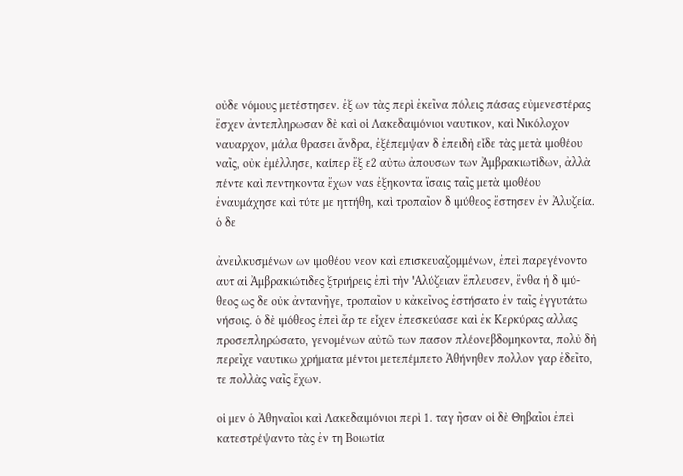οὐδε νόμους μετέστησεν. ἐξ ων τὰς περὶ ἐκεῖνα πόλεις πάσας εὐμενεστέρας ἔσχεν ἀντεπληρωσαν δὲ καὶ οἱ Λακεδαιμόνιοι ναυτικον, καὶ Νικόλοχον ναυαρχον, μάλα θρασει ἄνδρα, ἐξέπεμψαν δ ἐπειδὴ εἶδε τὰς μετὰ ιμοθέου ναῖς, οὐκ ἐμέλλησε, καίπερ ἔξ ε2 αὐτω ἀπουσων των Ἀμβρακιωτίδων, ἀλλὰ πέντε καὶ πεντηκοντα ἔχων ναs ἐξηκοντα ἴσαις ταῖς μετὰ ιμοθέου ἐναυμάχησε καὶ τύτε με ηττήθη, καὶ τροπαῖον δ ιμύθεος ἔστησεν ἐν Ἀλυζεία. ὁ δε

ἀνειλκυσμένων ων ιμοθέου νεον καὶ επισκευαζομμένων, ἐπεὶ παρεγένοντο αυτ αἱ Ἀμβρακιώτιδες ξτριήρεις ἐπὶ τὴν 'Aλύζειαν ἔπλευσεν, ἔνθα ἡ δ ιμύ- θεος ως δε οὐκ ἀντανῆγε, τροπαῖον υ κἀκεῖνος ἐστήσατο ἐν ταῖς ἐγγυτάτω νήσοις. ὁ δὲ ιμόθεος ἐπεὶ ἄρ τε εἶχεν ἐπεσκεύασε καὶ ἐκ Κερκύρας αλλας προσεπληρώσατο, γενομένων αὐτῶ των πασον πλέονεβδομηκοντα, πολὐ δὴ περεῖχε ναυτικω χρήματα μέντοι μετεπέμπετο Ἀθήνηθεν πολλον γαρ ἐδεῖτο, τε πολλὰς ναῖς ἔχων.

οἱ μεν ὁ Ἀθηναῖοι καὶ Λακεδαιμόνιοι περὶ 1. ταγ ῆσαν οἱ δὲ Θηβαῖοι ἐπεὶ κατεστρέψαντο τὰς ἐν τη Βοιωτία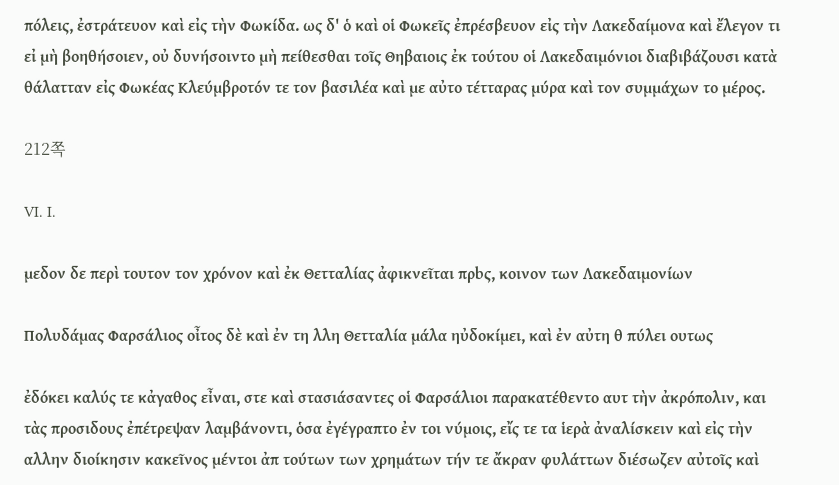πόλεις, ἐστράτευον καὶ εἰς τὴν Φωκίδα. ως δ' ὁ καὶ οἱ Φωκεῖς ἐπρέσβευον εἰς τὴν Λακεδαίμονα καὶ ἔλεγον τι εἰ μὴ βοηθήσοιεν, οὐ δυνήσοιντο μὴ πείθεσθαι τοῖς Θηβαιοις ἐκ τούτου οἱ Λακεδαιμόνιοι διαβιβάζουσι κατὰ θάλατταν εἰς Φωκέας Κλεύμβροτόν τε τον βασιλέα καὶ με αὐτο τέτταρας μύρα καὶ τον συμμάχων το μέρος.

212쪽

VI. I.

μεδον δε περὶ τουτον τον χρόνον καὶ ἐκ Θετταλίας ἀφικνεῖται πρbς, κοινον των Λακεδαιμονίων

Πολυδάμας Φαρσάλιος οἶτος δὲ καὶ ἐν τη λλη Θετταλία μάλα ηὐδοκίμει, καὶ ἐν αὐτη θ πύλει ουτως

ἐδόκει καλύς τε κἀγαθος εἶναι, στε καὶ στασιάσαντες οἱ Φαρσάλιοι παρακατέθεντο αυτ τὴν ἀκρόπολιν, και τὰς προσιδους ἐπέτρεψαν λαμβάνοντι, ὁσα ἐγέγραπτο ἐν τοι νύμοις, εἴς τε τα ἱερὰ ἀναλίσκειν καὶ εἰς τὴν αλλην διοίκησιν κακεῖνος μέντοι ἀπ τούτων των χρημάτων τήν τε ἄκραν φυλάττων διέσωζεν αὐτοῖς καὶ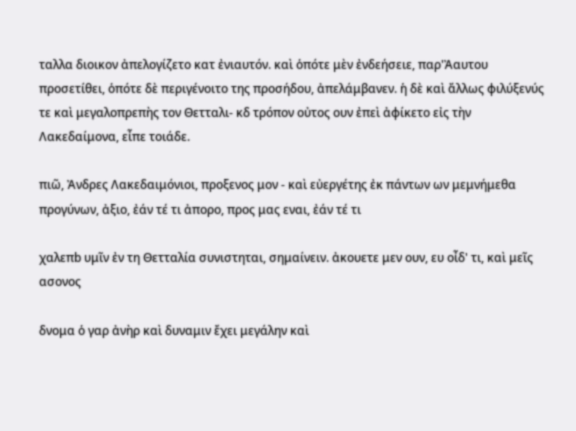ταλλα διοικον ἀπελογίζετο κατ ἐνιαυτόν. καὶ ὁπότε μὲν ἐνδεήσειε, παρ'Ἀαυτου προσετίθει, ὁπότε δὲ περιγένοιτο της προσήδου, ἀπελάμβανεν. ἡ δὲ καὶ ἄλλως φιλύξενύς τε καὶ μεγαλοπρεπὴς τον Θετταλι- κδ τρόπον οὐτος ουν ἐπεὶ ἀφίκετο εἰς τὴν Λακεδαίμονα, εἶπε τοιάδε.

πιῶ, Ἀνδρες Λακεδαιμόνιοι, προξενος μον - καὶ εὐεργέτης ἐκ πάντων ων μεμνήμεθα προγύνων, ἀξιο, ἐάν τέ τι ἀπορο, προς μας εναι, ἐάν τέ τι

χαλεπb υμῖν ἐν τη Θετταλία συνιστηται, σημαίνειν. ἀκουετε μεν ουν, ευ οἶδ' τι, καὶ μεῖς ασονος

δνομα ὁ γαρ ἀνὴρ καὶ δυναμιν ἔχει μεγάλην καὶ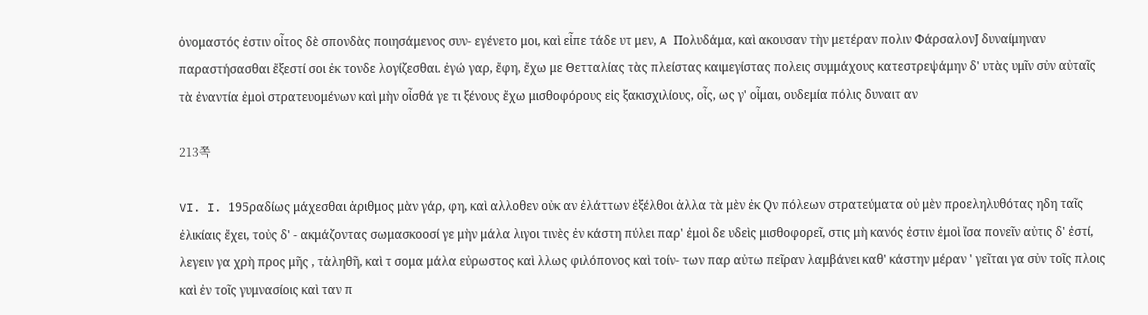ὀνομαστός ἐστιν οἶτος δὲ σπονδὰς ποιησάμενος συν- εγένετο μοι, καὶ εἶπε τάδε υτ μεν, A Πολυδάμα, καὶ ακουσαν τὴν μετέραν πολιν ΦάρσαλονJ δυναίμηναν παραστήσασθαι ἔξεστί σοι ἐκ τονδε λογίζεσθαι. ἐγώ γαρ, ἔφη, ἔχω με Θετταλίας τὰς πλείστας καιμεγίστας πολεις συμμάχους κατεστρεψάμην δ' υτὰς υμῖν σὐν αὐταῖς τὰ ἐναντία ἐμοὶ στρατευομένων καὶ μὴν οἶσθά γε τι ξένους ἔχω μισθοφόρους εἰς ξακισχιλίους, οἷς, ως γ' οἶμαι, ουδεμία πόλις δυναιτ αν

213쪽

VI. I. 195ραδίως μάχεσθαι ἀριθμος μὰν γάρ, φη, καὶ αλλοθεν οὐκ αν ἐλάττων ἐξέλθοι ἀλλα τὰ μὲν ἐκ Qν πόλεων στρατεύματα οὐ μὲν προεληλυθότας ηδη ταῖς ἐλικίαις ἔχει, τοὐς δ' - ακμάζοντας σωμασκοοσί γε μὴν μάλα λιγοι τινὲς ἐν κάστη πύλει παρ' ἐμοὶ δε υδεὶς μισθοφορεῖ, στις μὴ κανός ἐστιν ἐμοὶ ἴσα πονεῖν αὐτις δ' ἐστί, λεγειν γα χρὴ προς μῆς , τἀληθῆ, καὶ τ σομα μάλα εὐρωστος καὶ λλως φιλόπονος καὶ τοίν- των παρ αὐτω πεῖραν λαμβάνει καθ' κάστην μέραν ' γεῖται γα σὐν τοῖς πλοις καὶ ἐν τοῖς γυμνασίοις καὶ ταν π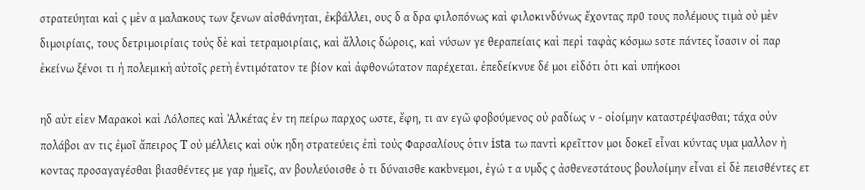στρατεύηται καὶ ς μὲν α μαλακους των ξενων αἰσθάνηται, ἐκβάλλει, ους δ α δρα φιλοπόνως καὶ φιλοκινδύνως ἔχοντας πρ0 τους πολέμους τιμὰ οὐ μὲν διμοιρίαις, τους δετριμοιρίαις τοὐς δὲ καὶ τετραμοιρίαις, καὶ ἄλλοις δώροις, καὶ νύσων γε θεραπείαις καὶ περὶ ταφὰς κόσμω sστε πάντες ἴσασιν οἱ παρ ἐκείνω ξένοι τι ἡ πολεμικὴ αὐτοῖς ρετὴ ἐντιμότατον τε βίον καὶ ἀφθονώτατον παρέχεται. ἐπεδείκνυε δέ μοι εἰδότι ὁτι καὶ υπήκοοι

ηδ αὐτ εἱεν Μαρακοὶ καὶ Λόλοπες καὶ Ἀλκέτας ἐν τη πείρω παρχος ωστε, ἔφη, τι αν εγῶ φοβούμενος οὐ ραδίως ν - οἰοίμην καταστρέψασθαι; τάχα οὐν πολάβοι αν τις ἐμοῖ ἄπειρος T οὐ μέλλεις καὶ οὐκ ηδη στρατεύεις ἐπὶ τοὐς Φαρσαλίους ὁτιν ista τω παντὶ κρεῖττον μοι δοκεῖ εἶναι κύντας υμα μαλλον ὴ κοντας προσαγαγέσθαι βιασθέντες με γαρ ἡμεῖς, αν βουλεύοισθε ὁ τι δύναισθε κακbνεμοι, ἐγώ τ α υμδς ς ἀσθενεστάτους βουλοίμην εἶναι εἰ δὲ πεισθέντες ετ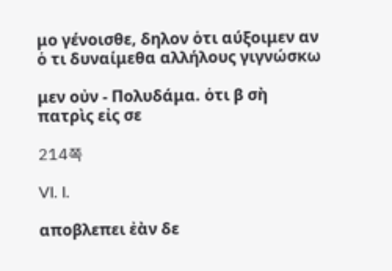μο γένοισθε, δηλον ὁτι αύξοιμεν αν ὁ τι δυναίμεθα αλλήλους γιγνώσκω

μεν οὐν - Πολυδάμα. ὁτι β σὴ πατρὶς εἰς σε

214쪽

VI. I.

αποβλεπει ἐὰν δε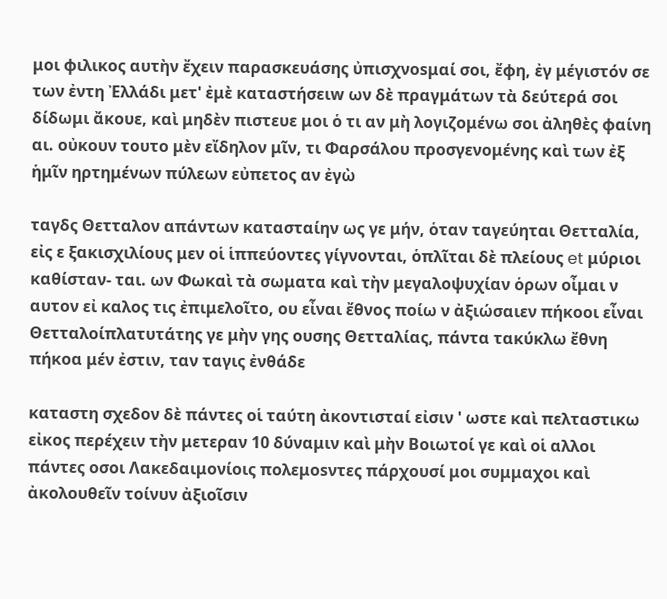μοι φιλικος αυτὴν ἔχειν παρασκευάσης ὐπισχνοsμαί σοι, ἔφη, ἐγ μέγιστόν σε των ἐντη Ἐλλάδι μετ' ἐμὲ καταστήσειw ων δὲ πραγμάτων τὰ δεύτερά σοι δίδωμι ἄκουε, καὶ μηδὲν πιστευε μοι ὁ τι αν μὴ λογιζομένω σοι ἀληθὲς φαίνη αι. οὐκουν τουτο μὲν εἴδηλον μῖν, τι Φαρσάλου προσγενομένης καὶ των ἐξ ἡμῖν ηρτημένων πύλεων εὐπετος αν ἐγὼ

ταγδς Θετταλον απάντων κατασταίην ως γε μήν, ὁταν ταγεύηται Θετταλία, εἰς ε ξακισχιλίους μεν οἱ ἱππεύοντες γίγνονται, ὁπλῖται δὲ πλείους et μύριοι καθίσταν- ται. ων Φωκαὶ τὰ σωματα καὶ τὴν μεγαλοψυχίαν ὁρων οἶμαι ν αυτον εἰ καλος τις ἐπιμελοῖτο, ου εἶναι ἔθνος ποίω ν ἀξιώσαιεν πήκοοι εἶναι Θετταλοίπλατυτάτης γε μὴν γης ουσης Θετταλίας, πάντα τακύκλω ἔθνη πήκοα μέν ἐστιν, ταν ταγις ἐνθάδε

καταστη σχεδον δὲ πάντες οἱ ταύτη ἀκοντισταί εἰσιν ' ωστε καὶ πελταστικω εἰκος περέχειν τὴν μετεραν 10 δύναμιν καὶ μὴν Βοιωτοί γε καὶ οἱ αλλοι πάντες οσοι Λακεδαιμονίοις πολεμοsντες πάρχουσί μοι συμμαχοι καὶ ἀκολουθεῖν τοίνυν ἀξιοῖσιν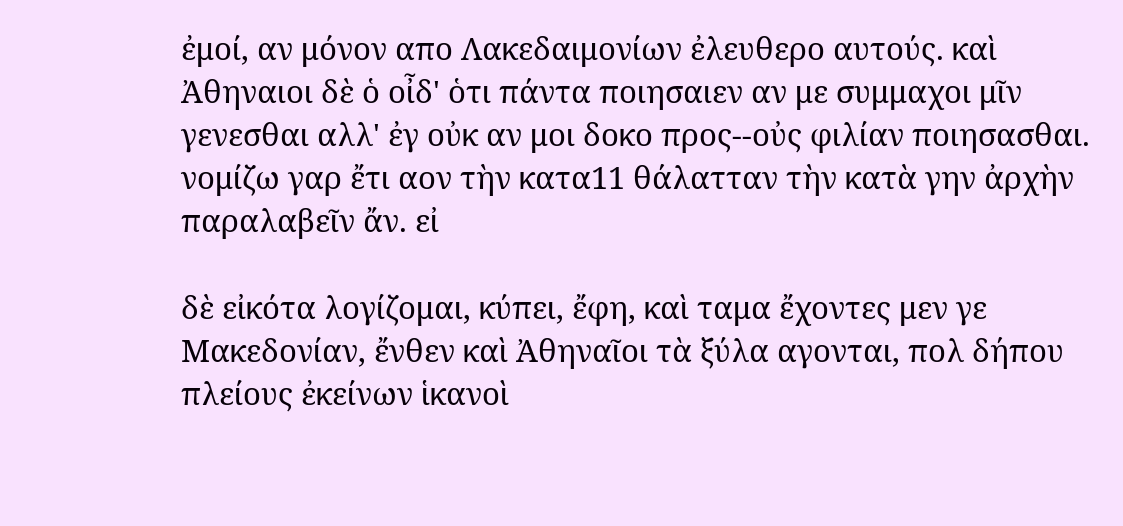ἐμοί, αν μόνον απο Λακεδαιμονίων ἐλευθερο αυτούς. καὶ Ἀθηναιοι δὲ ὁ οἶδ' ὁτι πάντα ποιησαιεν αν με συμμαχοι μῖν γενεσθαι αλλ' ἐγ οὐκ αν μοι δοκο προς--οὐς φιλίαν ποιησασθαι. νομίζω γαρ ἔτι αον τὴν κατα11 θάλατταν τὴν κατὰ γην ἀρχὴν παραλαβεῖν ἄν. εἰ

δὲ εἰκότα λογίζομαι, κύπει, ἔφη, καὶ ταμα ἔχοντες μεν γε Μακεδονίαν, ἔνθεν καὶ Ἀθηναῖοι τὰ ξύλα αγονται, πολ δήπου πλείους ἐκείνων ἱκανοὶ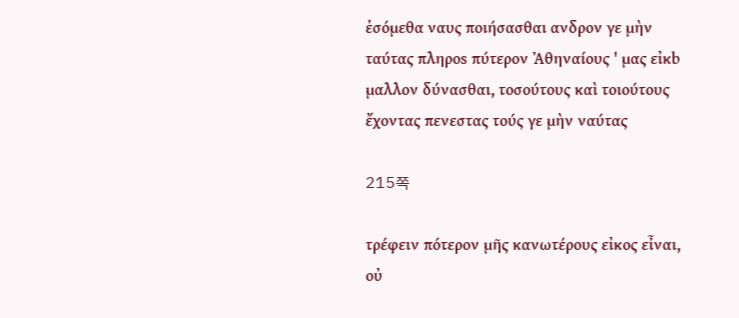ἐσόμεθα ναυς ποιήσασθαι ανδρον γε μὴν ταύτας πληροs πύτερον Ἀθηναίους ' μας εἰκb μαλλον δύνασθαι, τοσούτους καὶ τοιούτους ἔχοντας πενεστας τούς γε μὴν ναύτας

215쪽

τρέφειν πότερον μῆς κανωτέρους εἰκος εἶναι, οὐ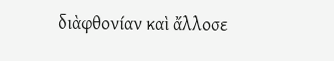διὰφθονίαν καὶ ἄλλοσε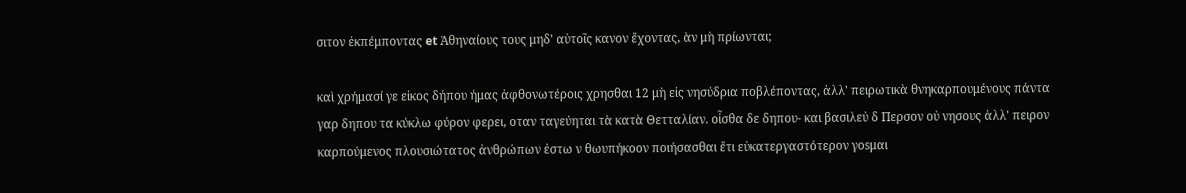σιτον ἐκπέμποντας et Ἀθηναίους τους μηδ' αὐτοῖς κανον ἔχοντας, ὰν μὴ πρίωνται;

καὶ χρήμασί γε εἰκος δήπου ήμας ἀφθονωτέροις χρησθαι 12 μὴ εἰς νησύδρια ποβλέποντας, ἀλλ' πειρωτικὰ θνηκαρπουμένους πάντα γαρ δηπου τα κύκλω φύρον φερει, οταν ταγεύηται τὰ κατὰ Θετταλίαν. οἶσθα δε δηπου- και βασιλεὐ δ Περσον οὐ νησους ἀλλ' πειρον καρπούμενος πλουσιώτατος ἀνθρώπων ἐστω ν θωυπήκοον ποιήσασθαι ἔτι εὐκατεργαστότερον γοsμαι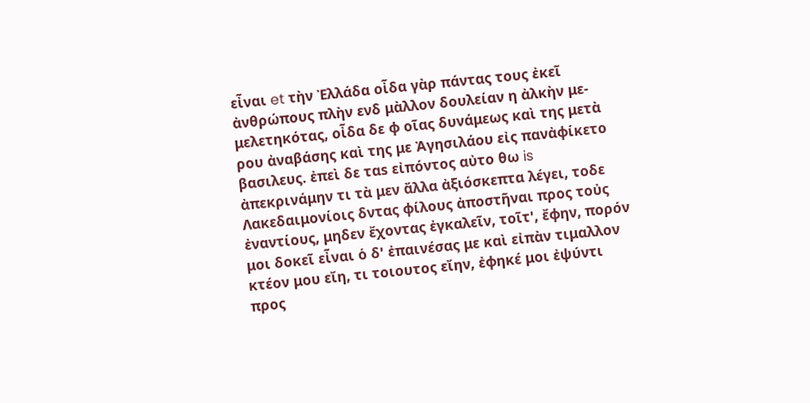εἶναι et τὴν Ἐλλάδα οἶδα γὰρ πάντας τους ἐκεῖ ἀνθρώπους πλὴν ενδ μὰλλον δουλείαν η ἀλκὴν με- μελετηκότας, οἶδα δε φ οῖας δυνάμεως καὶ της μετὰ ρου ἀναβάσης καὶ της με Ἀγησιλάου εἰς πανἀφίκετο βασιλευς. ἐπεὶ δε ταs εἰπόντος αὐτο θω is ἀπεκρινάμην τι τὰ μεν ἄλλα ἀξιόσκεπτα λέγει, τοδε Λακεδαιμονίοις δντας φίλους ἀποστῆναι προς τοὐς ἐναντίους, μηδεν ἔχοντας ἐγκαλεῖν, τοῖτ', ἔφην, πορόν μοι δοκεῖ εἶναι ὁ δ' ἐπαινέσας με καὶ εἰπὰν τιμαλλον κτέον μου εἴη, τι τοιουτος εἴην, ἐφηκέ μοι ἐψύντι προς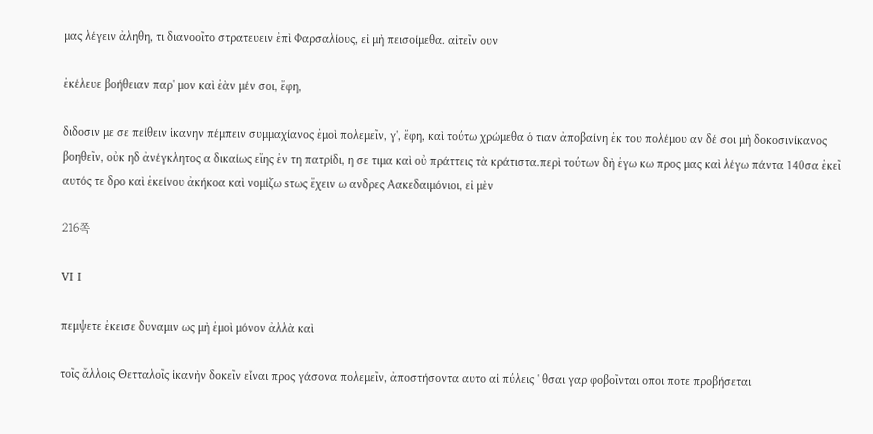μας λέγειν ἀληθη, τι διανοοῖτο στρατευειν ἐπὶ Φαρσαλίους, εἰ μὴ πεισοίμεθα. αἰτεῖν ουν

ἐκέλευε βοήθειαν παρ' μον καὶ ἐὰν μέν σοι, ἔφη,

διδοσιν με σε πείθειν ἱκανην πέμπειν συμμαχίανος ἐμοὶ πολεμεῖν, γ', ἔφη, καὶ τούτω χρώμεθα ὁ τιαν ἀποβαίνη ἐκ του πολέμου αν δέ σοι μὴ δοκοσινίκανος βοηθεῖν, οὐκ ηδ ἀνέγκλητος α δικαίως εἴης ἐν τη πατρίδι, η σε τιμα καὶ οὐ πράττεις τὰ κράτιστα.περὶ τούτων δὴ ἐγω κω προς μας καὶ λέγω πάντα 140σα ἐκεῖ αυτός τε δρο καὶ ἐκείνου ἀκήκοα καὶ νομίζω sτως ἔχειν ω ανδρες Αακεδαιμόνιοι, εἰ μὲν

216쪽

VI I

πεμψετε ἐκεισε δυναμιν ως μὴ ἐμοὶ μόνον ἀλλὰ καὶ

τοῖς ἄλλοις Θετταλοῖς ἱκανὴν δοκεῖν εἶναι προς γάσονα πολεμεῖν, ἀποστήσοντα αυτο αἱ πύλεις ' θσαι γαρ φοβοῖνται οποι ποτε προβήσεται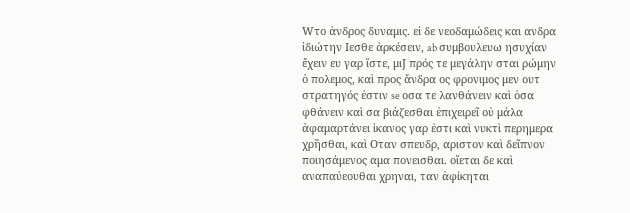Wτο ἀνδρος δυναμις. εἰ δε νεοδαμώδεις και ανδρα ἰδιώτην Ιεσθε ἀρκέσειν, ab συμβουλευω ησυχίαν ἔχειν ευ γαρ ἴστε, μιJ πρός τε μεγάλην σται ρώμην ὁ πολεμος, καὶ προς ἄνδρα ος φρονιμος μεν ουτ στρατηγός ἐστιν se οσα τε λανθάνειν καὶ ὁσα φθάνειν καὶ σα βιάζεσθαι ἐπιχειρεῖ οὐ μάλα ἀφαμαρτάνει ἱκανος γαρ ἐστι καὶ νυκτὶ περημερα χρῆσθαι, καὶ Oταν σπευδρ, αριστον καὶ δεῖπνον ποιησάμενος αμα πονεισθαι. οἴεται δε καὶ αναπαύεουθαι χρηναι, ταν ἀφίκηται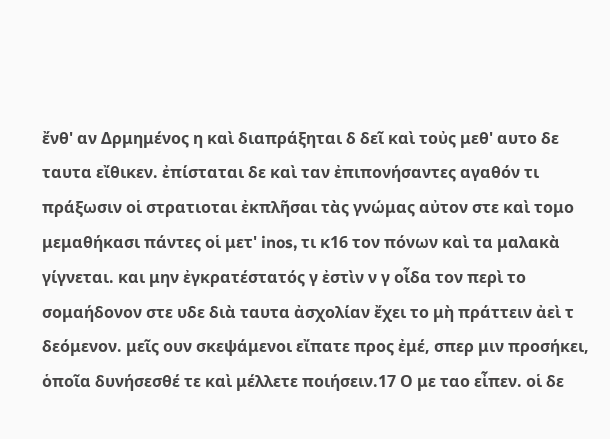ἔνθ' αν Δρμημένος η καὶ διαπράξηται δ δεῖ καὶ τοὐς μεθ' αυτο δε ταυτα εἴθικεν. ἐπίσταται δε καὶ ταν ἐπιπονήσαντες αγαθόν τι πράξωσιν οἱ στρατιοται ἐκπλῆσαι τὰς γνώμας αὐτον στε καὶ τομο μεμαθήκασι πάντες οἱ μετ' inos, τι κ16 τον πόνων καὶ τα μαλακὰ γίγνεται. και μην ἐγκρατέστατός γ ἐστὶν ν γ οἶδα τον περὶ το σομαήδονον στε υδε διὰ ταυτα ἀσχολίαν ἔχει το μὴ πράττειν ἀεὶ τ δεόμενον. μεῖς ουν σκεψάμενοι εἴπατε προς ἐμέ, σπερ μιν προσήκει, ὁποῖα δυνήσεσθέ τε καὶ μέλλετε ποιήσειν.17 Ο με ταο εἶπεν. οἱ δε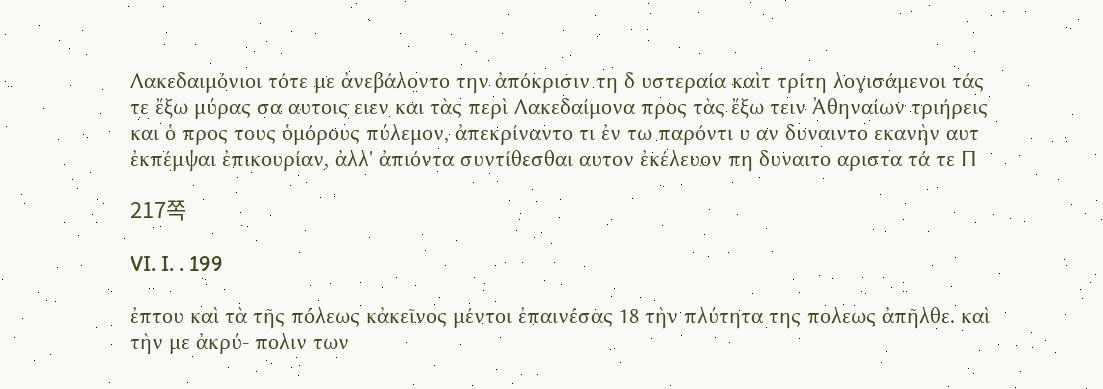Λακεδαιμόνιοι τότε με ἀνεβάλοντο την ἀπόκρισιν τη δ υστεραία καὶτ τρίτη λογισάμενοι τάς τε ἔξω μύρας σα αυτοις ειεν και τὰς περὶ Λακεδαίμονα προς τὰς ἔξω τειν Ἀθηναίων τριήρεις και ὁ προς τους ὁμόρους πύλεμον, ἀπεκρίναντο τι ἐν τω παρόντι υ αν δυναιντο εκανὴν αυτ ἐκπέμψαι ἐπικουρίαν, ἀλλ' ἀπιόντα συντίθεσθαι αυτον ἐκέλευον πη δυναιτο αριστα τά τε Π

217쪽

VI. I. . 199

ἐπτου καὶ τὰ τῆς πόλεως κἀκεῖνος μέντοι ἐπαινέσας 18 τὴν πλύτητα της πολεως ἀπῆλθε. καὶ τὴν με ἀκρύ- πολιν των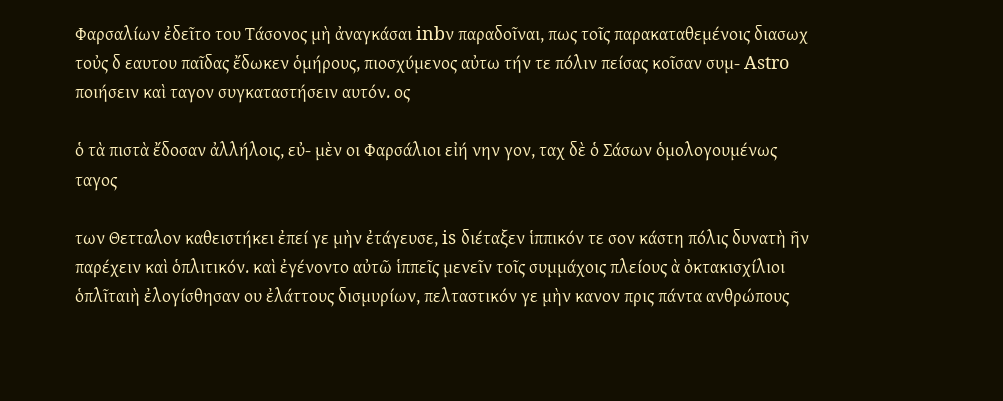Φαρσαλίων ἐδεῖτο του Tάσονος μὴ ἀναγκάσαι inbν παραδοῖναι, πως τοῖς παρακαταθεμένοις διασωχ τοὐς δ εαυτου παῖδας ἔδωκεν ὁμήρους, πιοσχύμενος αὐτω τήν τε πόλιν πείσας κοῖσαν συμ- Astro ποιήσειν καὶ ταγον συγκαταστήσειν αυτόν. ος

ὁ τὰ πιστὰ ἔδοσαν ἀλλήλοις, εὐ- μὲν οι Φαρσάλιοι εἰή νην γον, ταχ δὲ ὁ Σάσων ὁμολογουμένως ταγος

των Θετταλον καθειστήκει ἐπεί γε μὴν ἐτάγευσε, is διέταξεν ἱππικόν τε σον κάστη πόλις δυνατὴ ῆν παρέχειν καὶ ὁπλιτικόν. καὶ ἐγένοντο αὐτῶ ἱππεῖς μενεῖν τοῖς συμμάχοις πλείους ὰ ὀκτακισχίλιοι ὁπλῖταιὴ ἐλογίσθησαν ου ἐλάττους δισμυρίων, πελταστικόν γε μὴν κανον πρις πάντα ανθρώπους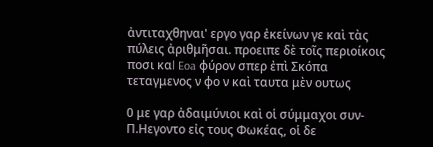ἀντιταχθηναι' εργο γαρ ἐκείνων γε καὶ τὰς πύλεις ἀριθμῆσαι. προειπε δὲ τοῖς περιοίκοις ποσι καl Eoa φύρον σπερ ἐπὶ Σκόπα τεταγμενος ν φο ν καὶ ταυτα μὲν ουτως

0 με γαρ ἀδαιμύνιοι καὶ οἱ σύμμαχοι συν- Π.Hεγοντο εἰς τους Φωκέας, οἱ δε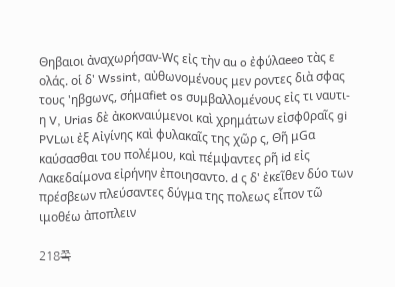Θηβαιοι ἀναχωρήσαν-Wς εἰς τὴν αu o ἐφύλαeeo τὰς ε ολάς. οἱ δ' Wssint, αὐθωνομένους μεν ροντες διὰ σφας τους 'ηβgωvς, σήμαfiet os συμβαλλομένους εἰς τι ναυτι- η V, Urias δὲ ἀκοκναιύμενοι καὶ χρημάτων εἰσφ0ραῖς gi PVLωι ἐξ Αἰγίνης καὶ φυλακαῖς της χῶρ ς, Θῆ μGα καύσασθαι του πολέμου, καὶ πέμψαντες ρῆ id εἰς Λακεδαίμονα εἰρήνην ἐποιησαντο. d ς δ' ἐκεῖθεν δύο των πρέσβεων πλεύσαντες δύγμα της πολεως εἶπον τῶ ιμοθέω ἀποπλειν

218쪽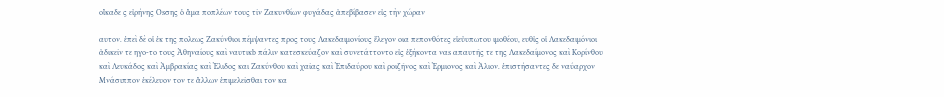οἴκαδε ς εἰρήνης Osσης ὁ ἄμα ποπλέων τους τῖν Ζακυνθίων φυγάδας ἀπεβίβασεν εἰς τὴν χώραν

αυτον. ἐπεὶ δὲ οἱ ἐκ της πολεως Ζακύνθιοι πέμψαντες προς τους Λακεδαιμονίους ἔλεγον οια πεπονθότες εἱεὐυπωτου ιμοθέου, ευθἰς οἱ Λακεδαιμόνιοι ἀδικεῖν τε ηγο-το τους Ἀθηναίους καὶ ναυτικb πάλιν κατεσκεύαζον καὶ συνετάττοντο εἰς ἐξήκοντα ναs απαυτῆς τε της Λακεδαίμονος καὶ Κορίνθου καὶ Λευκάδος καὶ Ἀμβρακίας καὶ Ἐλιδος και Ζακύνθου καὶ χαῖας καὶ Ἐπιδαύρου καὶ ροιζῆνος καὶ Ἐρμιονος καὶ Ἀλιον. ἐπιστήσαντες δε ναύαρχον Μνάσιππον ἐκέλευον τον τε ἄλλων ἐπιμελεῖσθαι τον κα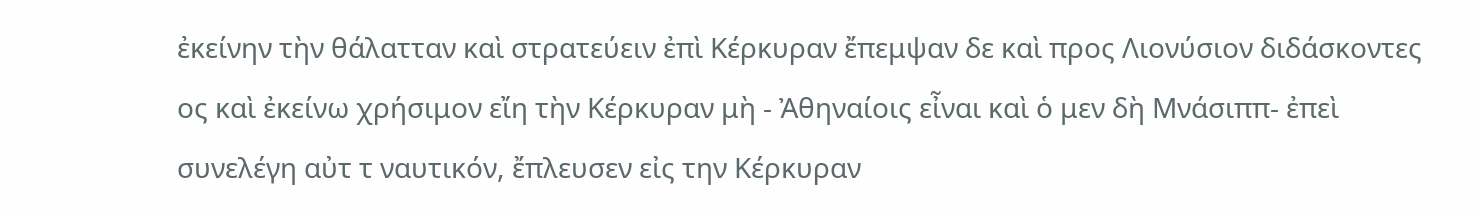ἐκείνην τὴν θάλατταν καὶ στρατεύειν ἐπὶ Κέρκυραν ἔπεμψαν δε καὶ προς Λιονύσιον διδάσκοντες ος καὶ ἐκείνω χρήσιμον εἴη τὴν Κέρκυραν μὴ - Ἀθηναίοις εἶναι καὶ ὁ μεν δὴ Μνάσιππ- ἐπεὶ συνελέγη αὐτ τ ναυτικόν, ἔπλευσεν εἰς την Κέρκυραν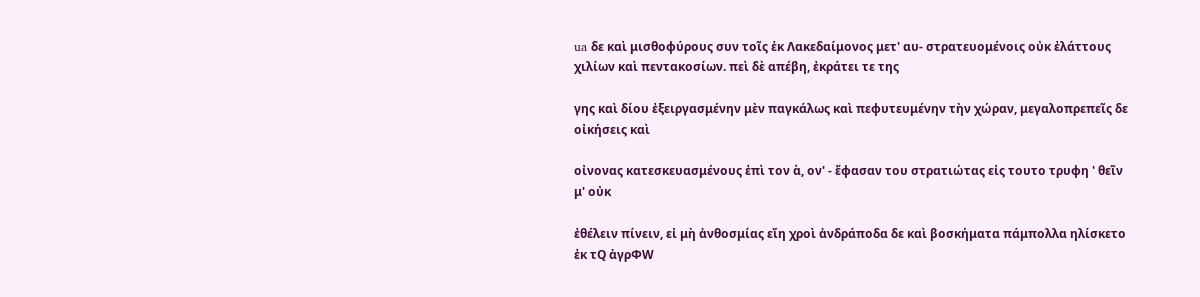ua δε καὶ μισθοφύρους συν τοῖς ἐκ Λακεδαίμονος μετ' αυ- στρατευομένοις οὐκ ἐλάττους χιλίων καὶ πεντακοσίων. πεὶ δὲ απέβη, ἐκράτει τε της

γης καὶ δίου ἐξειργασμένην μὲν παγκάλως καὶ πεφυτευμένην τὴν χώραν, μεγαλοπρεπεῖς δε οἰκήσεις καὶ

οἰνονας κατεσκευασμένους ἐπὶ τον ὰ, ον' - ἔφασαν του στρατιώτας εἰς τουτο τρυφη ' θεῖν μ' οὐκ

ἐθέλειν πίνειν, εἰ μὴ ἀνθοσμίας εἴη χροὶ ἀνδράποδα δε καὶ βοσκήματα πάμπολλα ηλίσκετο ἐκ τQ ἀγρΦW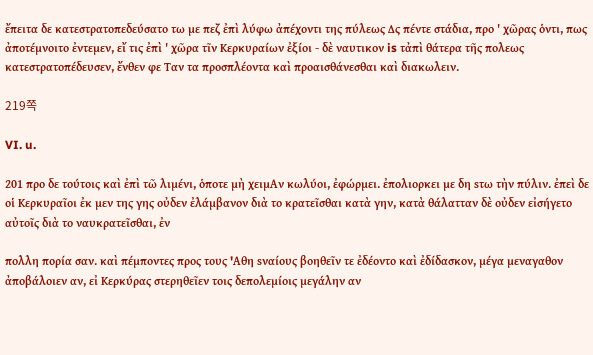ἔπειτα δε κατεστρατοπεδεύσατο τω με πεζ ἐπὶ λύφω ἀπέχοντι της πύλεως Δς πέντε στάδια, προ ' χῶρας ὁντι, πως ἀποτέμνοιτο ἐντεμεν, εἴ τις ἐπὶ ' χῶρα τῖν Κερκυραίων ἐξίοι - δὲ ναυτικον is τἀπὶ θάτερα τῆς πολεως κατεστρατοπέδευσεν, ἔνθεν φε Ταν τα προσπλέοντα καὶ προαισθάνεσθαι καὶ διακωλειν.

219쪽

VI. u.

201 προ δε τούτοις καὶ ἐπὶ τῶ λιμένι, ὁποτε μὴ χειμAν κωλύοι, ἐφώρμει. ἐπολιορκει με δη sτω τὴν πύλιν. ἐπεὶ δε οἱ Κερκυραῖοι ἐκ μεν της γης οὐδεν ἐλάμβανον διὰ το κρατεῖσθαι κατὰ γην, κατὰ θάλατταν δὲ οὐδεν εἰσήγετο αὐτοῖς διὰ το ναυκρατεῖσθαι, ἐν

πολλη πορία σαν. καὶ πέμποντες προς τους 'Aθη sναίους βοηθεῖν τε ἐδέοντο καὶ ἐδίδασκον, μέγα μεναγαθον ἀποβάλοιεν αν, εἰ Κερκύρας στερηθεῖεν τοις δεπολεμίοις μεγάλην αν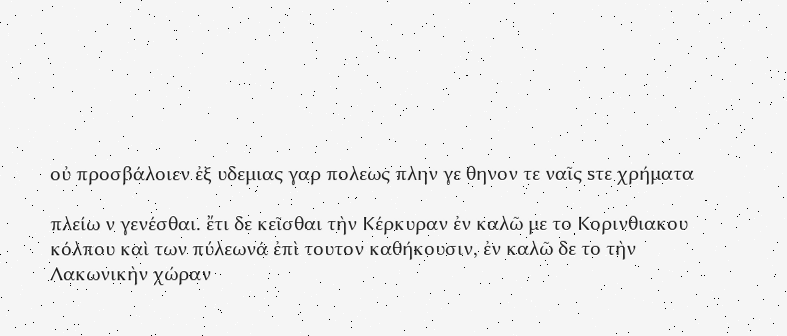οὐ προσβάλοιεν ἐξ υδεμιας γαρ πολεως πλην γε θηνον τε ναῖς sτε χρήματα

πλείω ν γενέσθαι. ἔτι δε κεῖσθαι τὴν Κέρκυραν ἐν καλῶ με το Κορινθιακου κόλπου καὶ των πύλεωνά ἐπὶ τουτον καθήκουσιν, ἐν καλῶ δε το τὴν Λακωνικὴν χώραν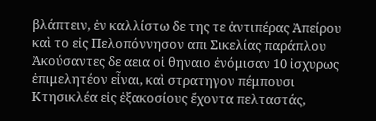βλάπτειν, ἐν καλλίστω δε της τε ἀντιπέρας Ἀπείρου καὶ το εἰς Πελοπόννησον απι Σικελίας παράπλου Ἀκούσαντες δε αεια οἱ θηναιο ἐνόμισαν 10 ἰσχυρως ἐπιμελητέον εἶναι, καὶ στρατηγον πέμπουσι Κτησικλέα εἰς ἐξακοσίους ἔχοντα πελταστάς,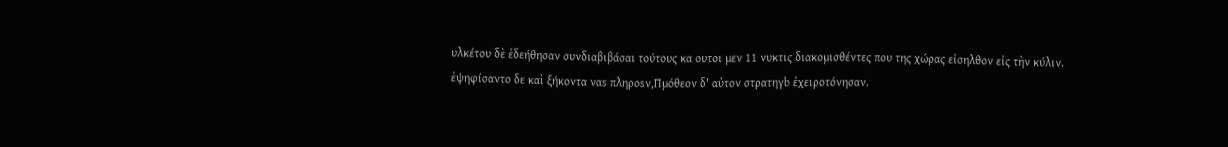υλκέτου δὲ ἐδεήθησαν συνδιαβιβάσαι τούτους κα ουτοι μεν 11 νυκτις διακομισθέντες που της χώρας εἰσηλθον εἰς τὴν κύλιν. ἐψηφίσαντο δε καὶ ξήκοντα ναs πληροsν,Πμόθεον δ' αὐτον στρατηγb ἐχειροτόνησαν.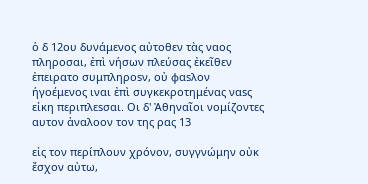ὁ δ 12ου δυνάμενος αὐτοθεν τὰς ναος πληροσαι, ἐπὶ νήσων πλεύσας ἐκεῖθεν ἐπειρατο συμπληροsν, οὐ φαsλον ήγοέμενος ιναι ἐπὶ συγκεκροτημένας ναsς εἰκη περιπλεsσαι. Οι δ' Ἀθηναῖοι νομίζοντες αυτον ἀναλοον τον της ρας 13

εἰς τον περίπλουν χρόνον, συγγνώμην οὐκ ἔσχον αὐτω,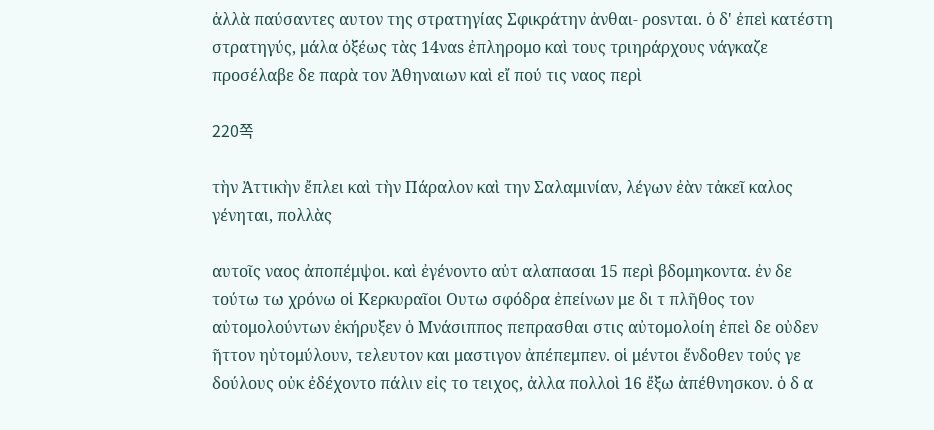ἀλλὰ παύσαντες αυτον της στρατηγίας Σφικράτην ἀνθαι- ρosνται. ὁ δ' ἐπεὶ κατέστη στρατηγύς, μάλα ὀξέως τὰς 14ναs ἐπληρομο καὶ τους τριηράρχους νάγκαζε προσέλαβε δε παρὰ τον Ἀθηναιων καὶ εἴ πού τις ναος περὶ

220쪽

τὴν Ἀττικὴν ἔπλει καὶ τὴν Πάραλον καὶ την Σαλαμινίαν, λέγων ἐὰν τἀκεῖ καλος γένηται, πολλὰς

αυτοῖς ναος ἀποπέμψοι. καὶ ἐγένοντο αὐτ αλαπασαι 15 περὶ βδομηκοντα. ἐν δε τούτω τω χρόνω οἱ Κερκυραῖοι Ουτω σφόδρα ἐπείνων με δι τ πλῆθος τον αὐτομολούντων ἐκήρυξεν ὁ Μνάσιππος πεπρασθαι στις αὐτομολοίη ἐπεὶ δε οὐδεν ῆττον ηὐτομύλουν, τελευτον και μαστιγον ἀπέπεμπεν. οἱ μέντοι ἔνδοθεν τούς γε δούλους οὐκ ἐδέχοντο πάλιν εἰς το τειχος, ἀλλα πολλοὶ 16 ἔξω ἀπέθνησκον. ὁ δ α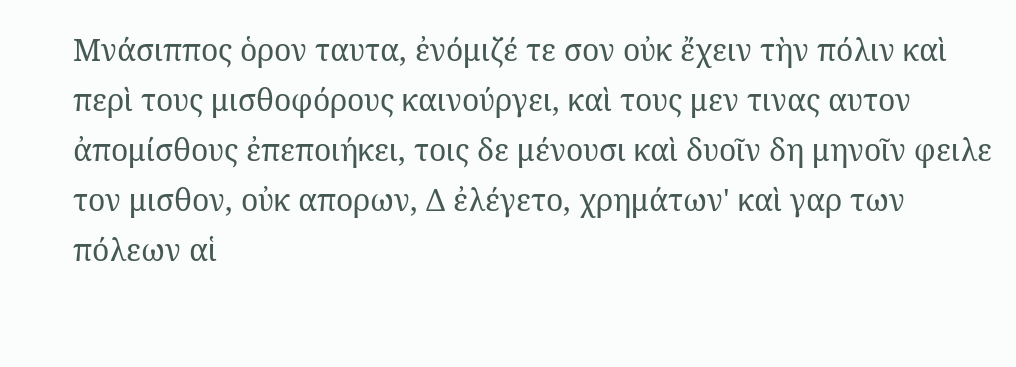Μνάσιππος ὁρον ταυτα, ἐνόμιζέ τε σον οὐκ ἔχειν τὴν πόλιν καὶ περὶ τους μισθοφόρους καινούργει, καὶ τους μεν τινας αυτον ἀπομίσθους ἐπεποιήκει, τοις δε μένουσι καὶ δυοῖν δη μηνοῖν φειλε τον μισθον, οὐκ απορων, Δ ἐλέγετο, χρημάτων' καὶ γαρ των πόλεων αἱ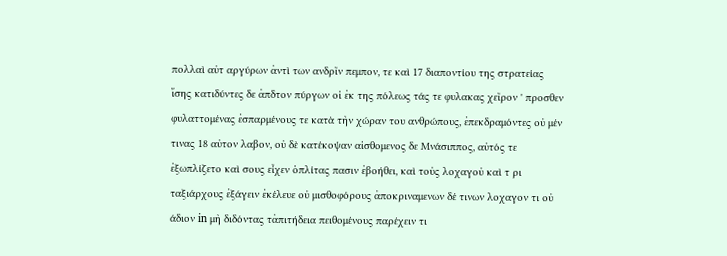πολλαὶ αὐτ αργύρων ἀντὶ των ανδρῖν πεμπον, τε καὶ 17 διαποντίου της στρατείας ἴσης κατιδύντες δε ἀπδτον πύργων οἱ ἐκ της πόλεως τάς τε φυλακας χεῖρον ' προσθεν φυλαττομένας ἐσπαρμένους τε κατὰ τὴν χώραν του ανθρώπους, ἐπεκδραμόντες οὐ μέν τινας 18 αὐτον λαβον, οὐ δὲ κατέκοψαν αἰσθομενος δε Μνάσιππος, αὐτός τε ἐξωπλίζετο καὶ σους εἶχεν ὁπλίτας πασιν ἐβοήθει, καὶ τοὐς λοχαγοὐ καὶ τ ρι ταξιάρχους ἐξάγειν ἐκέλευε οὐ μισθοφόρους ἀποκριναμενων δέ τινων λοχαγον τι οὐ άδιον in μὴ διδόντας τἀπιτήδεια πειθομένους παρέχειν τι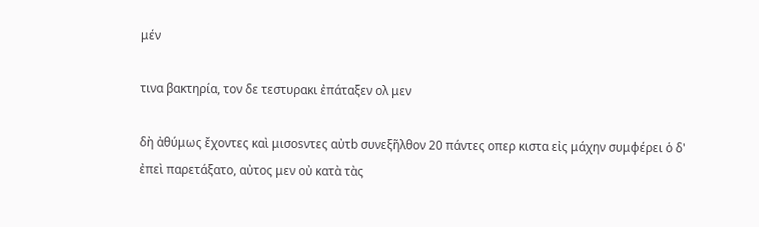μέν

τινα βακτηρία, τον δε τεστυρακι ἐπάταξεν ολ μεν

δὴ ἀθύμως ἔχοντες καὶ μισοsντες αὐτb συνεξῆλθον 20 πάντες οπερ κιστα εἰς μάχην συμφέρει ὁ δ' ἐπεὶ παρετάξατο, αὐτος μεν οὐ κατὰ τὰς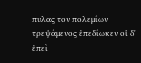πυλας τον πολεμίων τρεψάμενος ἐπεδίωκεν οἱ δ' ἐπεὶ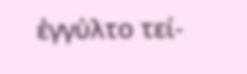ἐγγὐλτο τεί-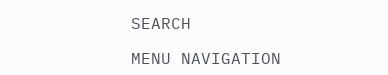SEARCH

MENU NAVIGATION